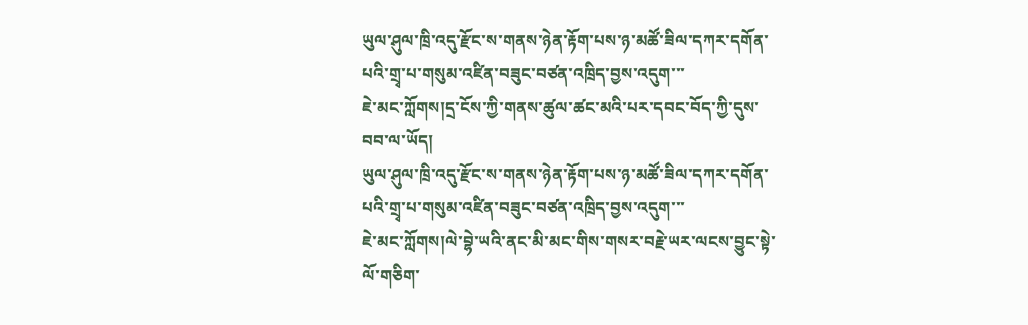ཡུལ་ཤུལ་ཁྲི་འདུ་རྫོང་ས་གནས་ཉེན་རྟོག་པས་ཉ་མཚོ་ཟིལ་དཀར་དགོན་པའི་གྲྭ་པ་གསུམ་འཛིན་བཟུང་བཙན་འཁྲིད་བྱས་འདུག་་་
ཇེ་མང་ཀློགས།དྲ་ངོས་ཀྱི་གནས་ཚུལ་ཚང་མའི་པར་དབང་བོད་ཀྱི་དུས་བབ་ལ་ཡོད།
ཡུལ་ཤུལ་ཁྲི་འདུ་རྫོང་ས་གནས་ཉེན་རྟོག་པས་ཉ་མཚོ་ཟིལ་དཀར་དགོན་པའི་གྲྭ་པ་གསུམ་འཛིན་བཟུང་བཙན་འཁྲིད་བྱས་འདུག་་་
ཇེ་མང་ཀློགས།ལེ་བྷེ་ཡའི་ནང་མི་མང་གིས་གསར་བརྗེ་ཡར་ལངས་བྱུང་སྟེ་ལོ་གཅིག་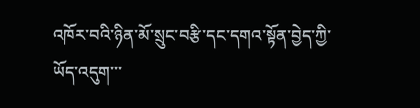འཁོར་བའི་ཉིན་མོ་སྲུང་བརྩི་དང་དགའ་སྟོན་བྱེད་ཀྱི་ཡོད་འདུག་་་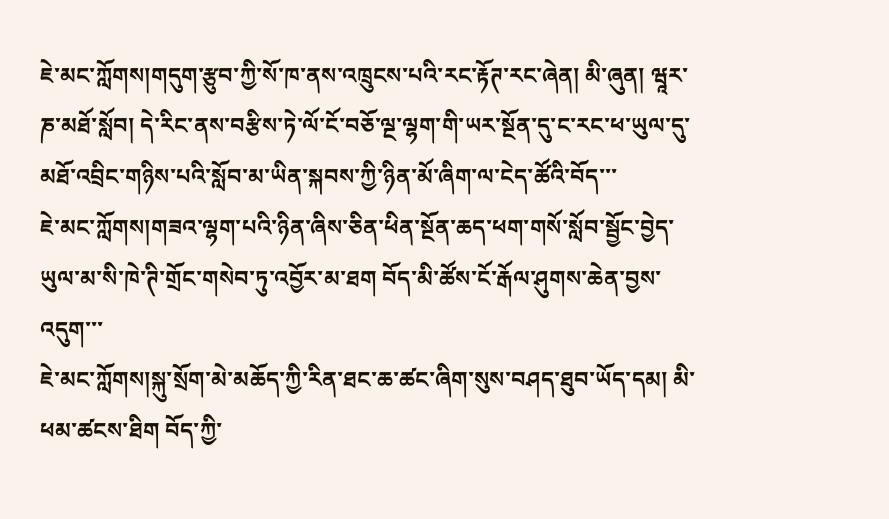ཇེ་མང་ཀློགས།གདུག་རྩུབ་ཀྱི་སོ་ཁ་ནས་འཁྲུངས་པའི་རང་རྟོཊ་རང་ཞེན། མི་ཞུན། ཝཱར་ཎ་མཐོ་སློབ། དེ་རིང་ནས་བརྩིས་ཏེ་ལོ་ངོ་བཅོ་ལྔ་ལྷག་གི་ཡར་སྔོན་དུ་ང་རང་ཕ་ཡུལ་དུ་མཐོ་འབྲིང་གཉིས་པའི་སློབ་མ་ཡིན་སྐབས་ཀྱི་ཉིན་མོ་ཞིག་ལ་ངེད་ཚོའི་བོད་་་
ཇེ་མང་ཀློགས།གཟའ་ལྷག་པའི་ཉིན་ཞིས་ཅིན་ཕིན་སྔོན་ཆད་ཕག་གསོ་སློབ་སྦྱོང་བྱེད་ཡུལ་མ་སི་ཁེ་ཊི་གྲོང་གསེབ་ཏུ་འབྱོར་མ་ཐག བོད་མི་ཚོས་ངོ་རྒོལ་ཤུགས་ཆེན་བྱས་འདུག་་་
ཇེ་མང་ཀློགས།སྐུ་སྲོག་མེ་མཆོད་ཀྱི་རིན་ཐང་ཆ་ཚང་ཞིག་སུས་བཤད་ཐུབ་ཡོད་དམ། མི་ཕམ་ཚངས་ཐིག བོད་ཀྱི་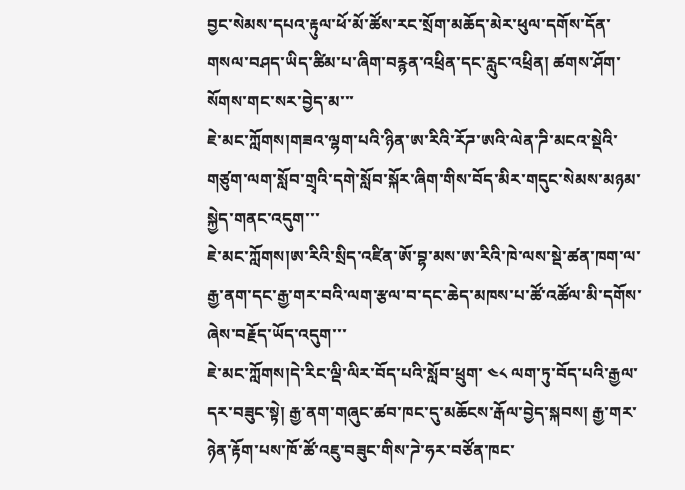བྱང་སེམས་དཔའ་རྟུལ་ཕོ་མོ་ཚོས་རང་སྲོག་མཆོད་མེར་ཕུལ་དགོས་དོན་གསལ་བཤད་ཡིད་ཚིམ་པ་ཞིག་བརྙན་འཕྲིན་དང་རླུང་འཕྲིན། ཚགས་ཤོག་སོགས་གང་སར་བྱེད་མ་་་
ཇེ་མང་ཀློགས།གཟའ་ལྷག་པའི་ཉིན་ཨ་རིའི་རོཌ་ཨའི་ལེན་ཌི་མངའ་སྡེའི་གཙུག་ལག་སློབ་གྲྭའི་དགེ་སློབ་སྐོར་ཞིག་གིས་བོད་མིར་གདུང་སེམས་མཉམ་སྐྱེད་གནང་འདུག་་་
ཇེ་མང་ཀློགས།ཨ་རིའི་སྲིད་འཛིན་ཨོ་བྷ་མས་ཨ་རིའི་ཁེ་ལས་སྡེ་ཚན་ཁག་ལ་རྒྱ་ནག་དང་རྒྱ་གར་བའི་ལག་རྩལ་བ་དང་ཆེད་མཁས་པ་ཚོ་འཚོལ་མི་དགོས་ཞེས་བརྗོད་ཡོད་འདུག་་་
ཇེ་མང་ཀློགས།དེ་རིང་ལྡི་ལིར་བོད་པའི་སློབ་ཕྲུག་ ༤༨ ལག་ཏུ་བོད་པའི་རྒྱལ་དར་བཟུང་སྟེ། རྒྱ་ནག་གཞུང་ཚབ་ཁང་དུ་མཆོངས་རྒོལ་བྱེད་སྐབས། རྒྱ་གར་ཉེན་རྟོག་པས་ཁོ་ཚོ་འཇུ་བཟུང་གིས་ཌེ་ཧར་བཙོན་ཁང་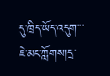དུ་ཁྲིད་ཡོད་འདུག་་་
ཇེ་མང་ཀློགས།དྲ་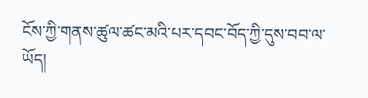ངོས་ཀྱི་གནས་ཚུལ་ཚང་མའི་པར་དབང་བོད་ཀྱི་དུས་བབ་ལ་ཡོད།